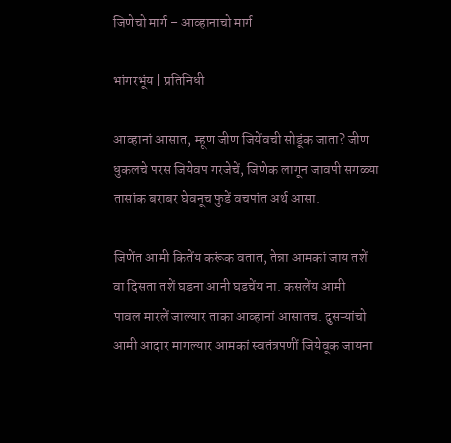जिणेचो मार्ग – आव्हानाचो मार्ग

भांगरभूंय | प्रतिनिधी

आव्हानां आसात, म्हूण जीण जियेंवची सोडूंक जाता? जीण धुकलचे परस जियेवप गरजेचें, जिणेक लागून जावपी सगळ्या तासांक बराबर घेवनूच फुडें वचपांत अर्थ आसा.

जिणेंत आमी कितेंय करूंक वतात, तेन्ना आमकां जाय तशें वा दिसता तशें घडना आनी घडचेंय ना. कसलेंय आमी
पावल मारलें जाल्यार ताका आव्हानां आसातच. दुसऱ्यांचो आमी आदार मागल्यार आमकां स्वतंत्रपणीं जियेवूक जायना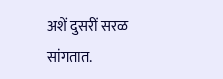अशें दुसरीं सरळ सांगतात.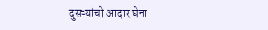दुसऱ्यांचो आदार घेना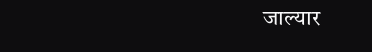जाल्यार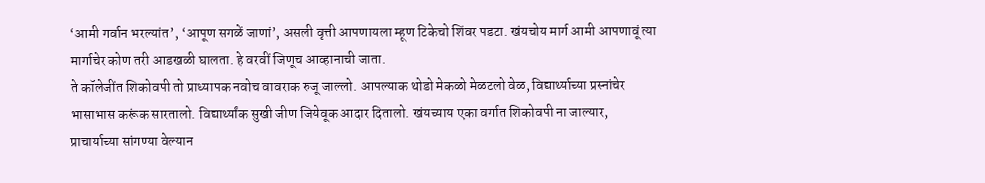‘आमी गर्वान भरल्यांत’, ‘आपूण सगळें जाणां’, असली वृत्ती आपणायला म्हूण टिकेचो शिंवर पडटा. खंयचोय मार्ग आमी आपणावूं त्या मार्गाचेर कोण तरी आडखळी घालता. हे वरवीं जिणूच आव्हानाची जाता.
ते कॉलेजींत शिकोवपी तो प्राध्यापक नवोच वावराक रुजू जाल्लो. आपल्याक थोडो मेकळो मेळटलो वेळ, विद्यार्थ्याच्या प्रस्नांचेर भासाभास करूंक सारतालो. विद्यार्थ्यांक सुखी जीण जियेवूक आदार दितालो. खंयच्याय एका वर्गात शिकोवपी ना जाल्यार, प्राचार्याच्या सांगण्या वेल्यान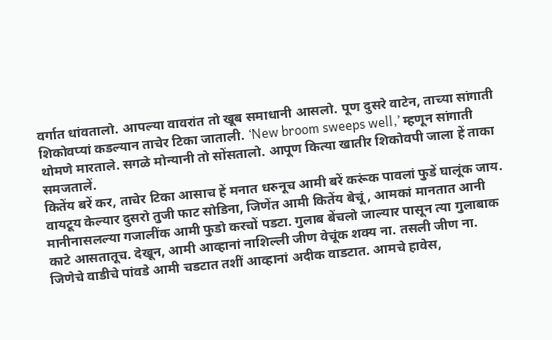वर्गात धांवतालो. आपल्या वावरांत तो खूब समाधानी आसलो. पूण दुसरे वाटेन, ताच्या सांगाती शिकोवप्यां कडल्यान ताचेर टिका जाताली. ‘New broom sweeps well,’ म्हणून सांगाती थोमणे मारताले. सगळे मोन्यानी तो सोंसतालो. आपूण कित्या खातीर शिकोवपी जाला हें ताका समजतालें.
कितेंय बरें कर, ताचेर टिका आसाच हें मनात धरुनूच आमी बरें करूंक पावलां फुडें घालूंक जाय. वायटूय केल्यार दुसरो तुजी फाट सोडिना, जिणेंत आमी कितेंय बेचूं, आमकां मानतात आनी मानीनासलल्या गजालींक आमी फुडो करचों पडटा. गुलाब बेंचलो जाल्यार पासून त्या गुलाबाक काटे आसतातूच. देखून, आमी आव्हानां नाशिल्ली जीण वेचूंक शक्य ना. तसली जीण ना.
जिणेचे वाडीचे पांवडे आमी चडटात तशीं आव्हानां अदीक वाडटात. आमचे हावेस,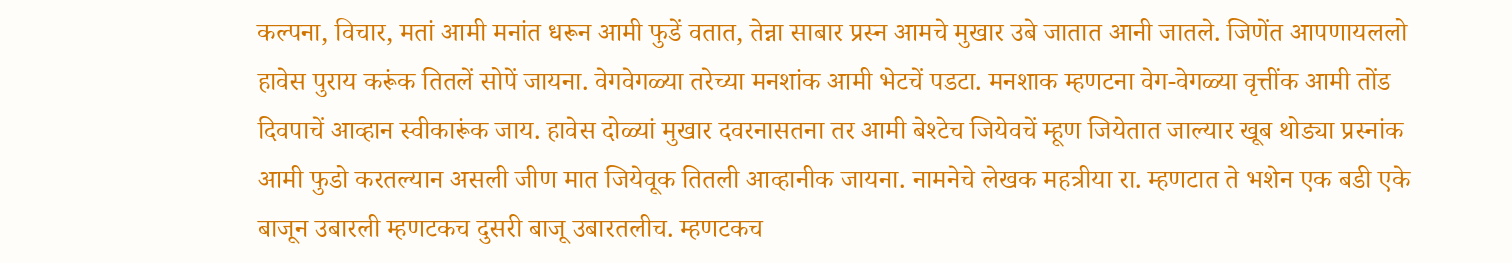कल्पना, विचार, मतां आमी मनांत धरून आमी फुडें वतात, तेन्ना साबार प्रस्न आमचे मुखार उबे जातात आनी जातले. जिणेंत आपणायललो हावेस पुराय करूंक तितलें सोपें जायना. वेगवेगळ्या तरेच्या मनशांक आमी भेटचें पडटा. मनशाक म्हणटना वेग-वेगळ्या वृत्तींक आमी तोंड दिवपाचें आव्हान स्वीकारूंक जाय. हावेस दोळ्यां मुखार दवरनासतना तर आमी बेश्टेच जियेवचें म्हूण जियेतात जाल्यार खूब थोड्या प्रस्नांक आमी फुडो करतल्यान असली जीण मात जियेवूक तितली आव्हानीक जायना. नामनेचे लेखक महत्रीया रा. म्हणटात ते भशेन एक बडी एके बाजून उबारली म्हणटकच दुसरी बाजू उबारतलीच. म्हणटकच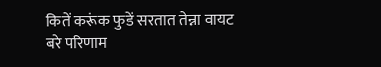कितें करूंक फुडें सरतात तेन्ना वायट बरे परिणाम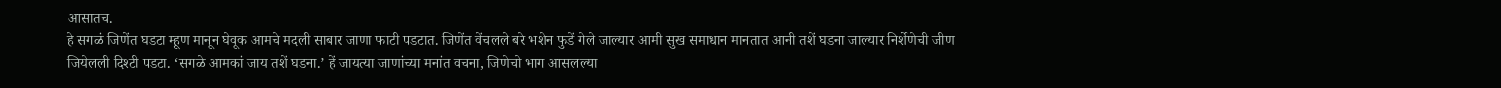आसातच.
हे सगळं जिणेंत घडटा म्हूण मानून घेवूक आमचे मदली साबार जाणा फाटी पडटात. जिणेंत वेंचलले बरे भशेन फुडें गेले जाल्यार आमी सुख समाधान मानतात आनी तशें घडना जाल्यार निर्शेणेची जीण जियेलली दिश्टी पडटा. ‘सगळे आमकां जाय तशें घडना.’ हें जायत्या जाणांच्या मनांत वचना, जिणेचो भाग आसलल्या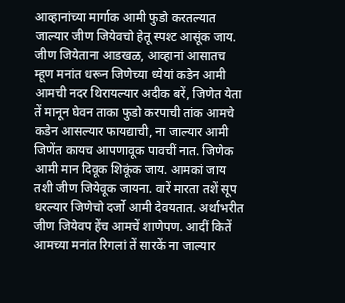आव्हानांच्या मार्गाक आमी फुडो करतल्यात जाल्यार जीण जियेवचो हेतू स्पश्ट आसूंक जाय. जीण जियेताना आडखळ, आव्हानां आसातच म्हूण मनांत धरून जिणेच्या ध्येयां कडेन आमी आमची नदर थिरायल्यार अदीक बरें, जिणेत येता तें मानून घेवन ताका फुडो करपाची तांक आमचे कडेन आसल्यार फायद्याची, ना जाल्यार आमी जिणेंत कायच आपणावूक पावचीं नात. जिणेक आमी मान दिवूक शिकूंक जाय. आमकां जाय तशी जीण जियेवूक जायना. वारें मारता तशें सूप धरल्यार जिणेचो दर्जो आमी देवयतात. अर्थाभरीत जीण जियेवप हेंच आमचें शाणेपण. आदीं कितें आमच्या मनांत रिगलां तें सारकें ना जाल्यार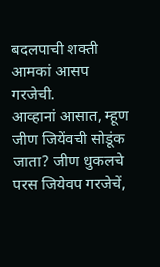बदलपाची शक्ती आमकां आसप गरजेची.
आव्हानां आसात, म्हूण जीण जियेंवची सोडूंक जाता? जीण धुकलचे परस जियेवप गरजेचें,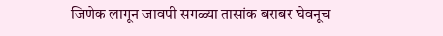जिणेक लागून जावपी सगळ्या तासांक बराबर घेवनूच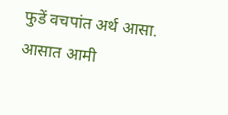फुडें वचपांत अर्थ आसा. आसात आमी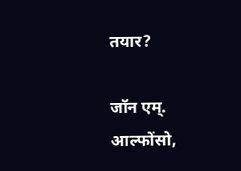तयार?

जॉन एम्. आल्फोंसो,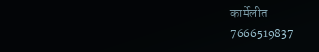कार्मेलीत
7666519837